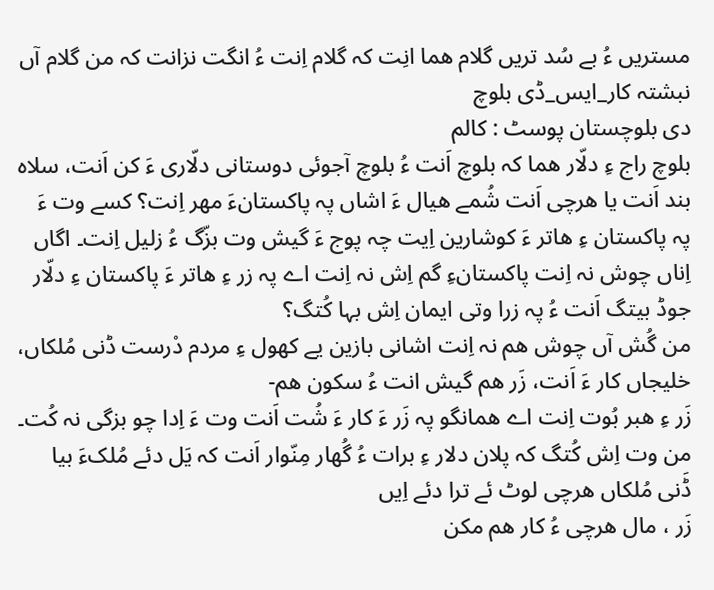مستریں ءُ بے سُد تریں گلام ھما انِت کہ گلام اِنت ءُ انگت نزانت کہ من گلام آں
نبشتہ کار_ایس_ڈی بلوچ
دی بلوچستان پوسٹ : کالم
بلوچ راج ءِ دلّار ھما کہ بلوچ اَنت ءُ بلوچ آجوئی دوستانی دلّاری ءَ کن اَنت، سلاہ بند اَنت یا ھرچی اَنت شُمے ھیال ءَ اشاں پہ پاکستانءَ مھر اِنت؟ کسے وت ءَ پہ پاکستان ءِ ھاتر ءَ کوشارین اِیت چہ پوج ءَ گیش وت بزّگ ءُ زلیل اِنت۔ اگاں اِناں چوش نہ اِنت پاکستانءِ گم اِش نہ اِنت اے پہ زر ءِ ھاتر ءَ پاکستان ءِ دلّار جوڈ بیتگ اَنت ءُ پہ زرا وتی ایمان اِش بہا کُتگ؟
من گُش آں چوش ھم نہ اِنت اشانی بازین یے کھول ءِ مردم دْرست ڈنی مُلکاں، خلیجاں کار ءَ اَنت، زَر ھم گیش انت ءُ سکون ھم-
زَر ءِ ھبر بُوت اِنت اے ھمانگو پہ زَر ءَ کار ءَ شُت اَنت وت ءَ اِدا چو بزگی نہ کُت۔ من وت اِش کُتگ کہ پلان دلار ءِ برات ءُ گُھار مِنّوار اَنت کہ یَل دئے مُلکءَ بیا ڈَنی مُلکاں ھرچی لوٹ ئے ترا دئے اِیں
زَر ، مال ھرچی ءُ کار ھم مکن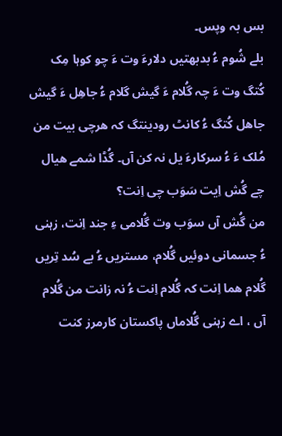بس بہ وپس۔
بلے شُوم ءُ بدبھتیں دلارءَ وت ءَ چو کوہا مِک کُتگ وت ءَ چہ گُلام ءَ گیش گلام ءُ جاھِل ءَ گیش جاھل کُتگ ءُ کانٹ رودینتگ کہ ھرچی بیت من مُلک ءَ ءُ سرکارءَ یل نہ کن آں۔ گُڈا شمے ھیال چے گُش اِیت سَوَب چی اِنت؟
من گُش آں سوَب وت گُلامی ءِ جند اِنت، زہنی ءُ جسمانی دوئیں گُلام، مستریں ءُ بے سُد تِریں گُلام ھما اِنت کہ گُلام اِنت ءُ نہ زانت من گُلام آں ، اے زہنی گُلاماں پاکستان کارمرز کنت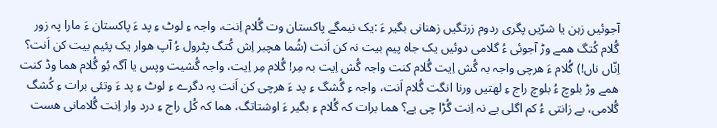آجوئیں زہن یا شرّیں پگری ردوم زرتگیں زھنانی بگیر ءَ :یک نیمگے پاکستان وت گُلام اِنت، واجہ ءِ لوٹ ءِ پد ءَ پاکستان ءَ مارا پہ زور گُلام کُتگ ھمے وڑ آجوئی ءُ گلامی دوئیں یک جاہ پیم بیت نہ کن اَنت (شُما ھچبر اِش کُتگ پٹرول ءُ آپ ھوار یک پئیم بیت کن اَنت؟ اِنّاں ناں!) گُلام ءَ ھرچی واجہ بہ گُش اِیت گُلام کنت واجہ گُش اِیت بہ مِر! گُلام مِر اِیت، واجہ گُشیت وپس یا آگہ بُو گُلام ھما وڈ کنت
ھمے وڑ بلوچ ءُ بلوچ راج ءِ لھتیں ورنا انگت گُلام اَنت، واجہ ءِ گُشگ ءِ پد ءَ ھرچی کن اَنت پہ دگرے ءِ لوٹ ءِ پد ءَ وتئی برات ءِ کُشگ گُلامی، بے زانتی ءُ کم اگلی یے نہ اِنت گُڑا چی یے؟ ھما برات کہ گُلام ءِ بگیر ءَ اوشتاتگ، ھما کہ کُل راج ءِ درد وار اِنت گُلامانی ھست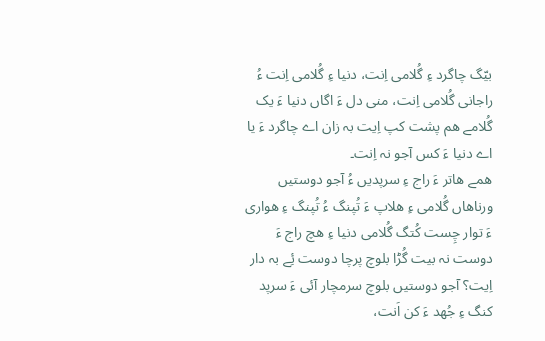بیّگ چاگرد ءِ گُلامی اِنت، دنیا ءِ گُلامی اِنت ءُ راجانی گُلامی اِنت، منی دل ءَ اگاں دنیا ءَ یک گُلامے ھم پشت کپ اِیت بہ زان اے چاگرد ءَ یا اے دنیا ءَ کس آجو نہ اِنت۔
ھمے ھاتر ءَ راج ءِ سرپدیں ءُ آجو دوستیں ورناھاں گُلامی ءِ ھلاپ ءَ تُپنگ ءُ تُپنگ ءِ ھواری ءَ توار چِست کُتگ گُلامی دنیا ءِ ھچ راج ءَ دوست نہ بیت گُڑا بلوچ پرچا دوست ئِے بہ دار اِیت؟ آجو دوستیں بلوچ سرمچار آئی ءَ سرپد کنگ ءِ جُھد ءَ کن اَنت،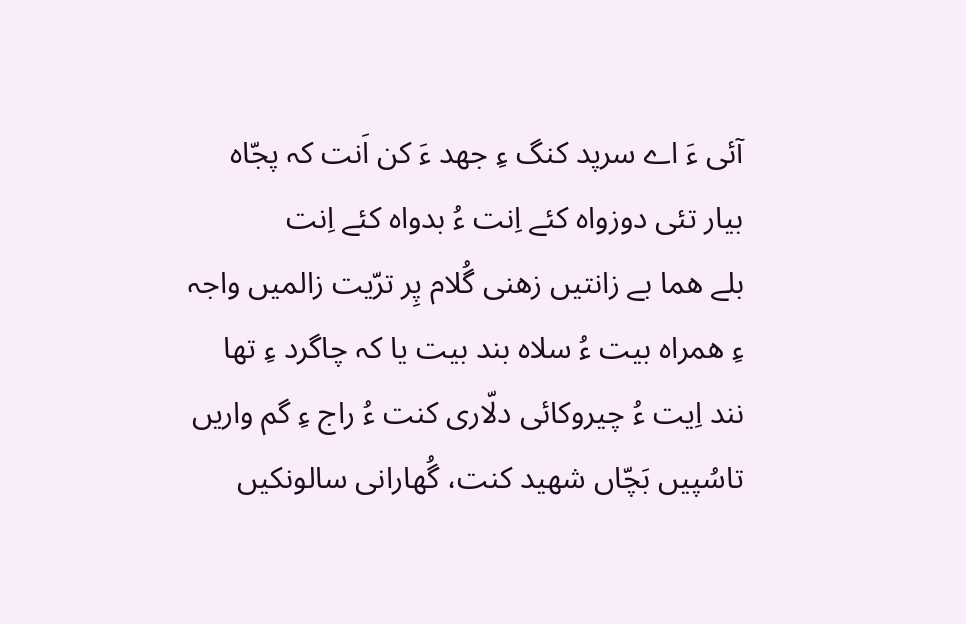آئی ءَ اے سرپد کنگ ءِ جھد ءَ کن اَنت کہ پجّاہ بیار تئی دوزواہ کئے اِنت ءُ بدواہ کئے اِنت
بلے ھما بے زانتیں زھنی گُلام پِر ترّیت زالمیں واجہ ءِ ھمراہ بیت ءُ سلاہ بند بیت یا کہ چاگرد ءِ تھا نند اِیت ءُ چیروکائی دلّاری کنت ءُ راج ءِ گم واریں تاسُپیں بَچّاں شھید کنت، گُھارانی سالونکیں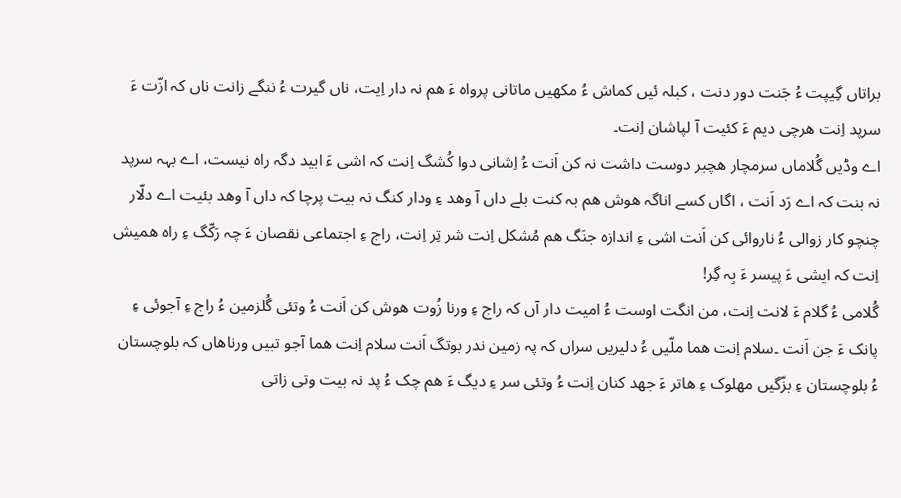براتاں گِیپت ءُ جَنت دور دنت ، کبلہ ئیں کماش ءُ مکھیں ماتانی پرواہ ءَ ھم نہ دار اِیت، ناں گیرت ءُ ننگے زانت ناں کہ ازّت ءَ سرپد اِنت ھرچی دیم ءَ کئیت آ لپاشان اِنت۔
اے وڈیں گُلاماں سرمچار ھچبر دوست داشت نہ کن اَنت ءُ اِشانی دوا کُشگ اِنت کہ اشی ءَ ابید دگہ راہ نیست، اے بہہ سرپد نہ بنت کہ اے رَد اَنت ، اگاں کسے اناگہ ھوش ھم بہ کنت بلے داں آ وھد ءِ ودار کنگ نہ بیت پرچا کہ داں آ وھد بئیت اے دلّار چنچو کار زوالی ءُ ناروائی کن اَنت اشی ءِ اندازہ جنَگ ھم مُشکل اِنت شر تِر اِنت، راج ءِ اجتماعی نقصان ءَ چہ رَکّگ ءِ راہ ھمیش اِنت کہ ایشی ءَ پیسر ءَ بِہ گِر!
گُلامی ءُ گلام ءَ لانت اِنت، من انگت اوست ءُ امیت دار آں کہ راج ءِ ورنا زُوت ھوش کن اَنت ءُ وتئی گُلزمین ءُ راج ءِ آجوئی ءِ پانک ءَ جن اَنت ۔سلام اِنت ھما ملّیں ءُ دلیریں سراں کہ پہ زمین ندر بوتگ اَنت سلام اِنت ھما آجو تبیں ورناھاں کہ بلوچستان ءُ بلوچستان ءِ بزّگیں مھلوک ءِ ھاتر ءَ جھد کنان اِنت ءُ وتئی سر ءِ دیگ ءَ ھم چک ءُ پد نہ بیت وتی زاتی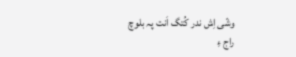وشّی اِش ندر کُتگ اَنت پہ بلوچ راج ءِ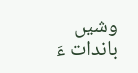وشیں باندات ءَ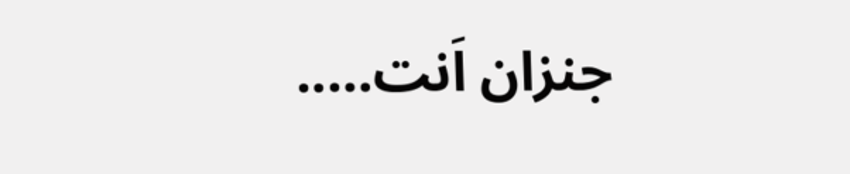جنزان اَنت…..